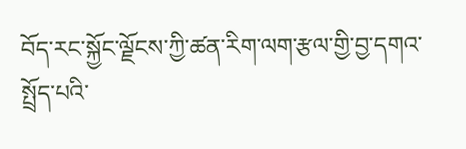བོད་རང་སྐྱོང་ལྗོངས་ཀྱི་ཚན་རིག་ལག་རྩལ་གྱི་བྱ་དགའ་སྤྲོད་པའི་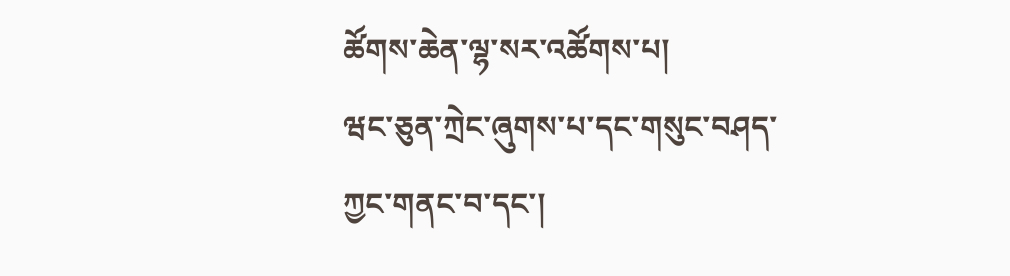ཚོགས་ཆེན་ལྷ་སར་འཚོགས་པ།
ཝང་ཅུན་ཀྲེང་ཞུགས་པ་དང་གསུང་བཤད་ཀྱང་གནང་བ་དང་།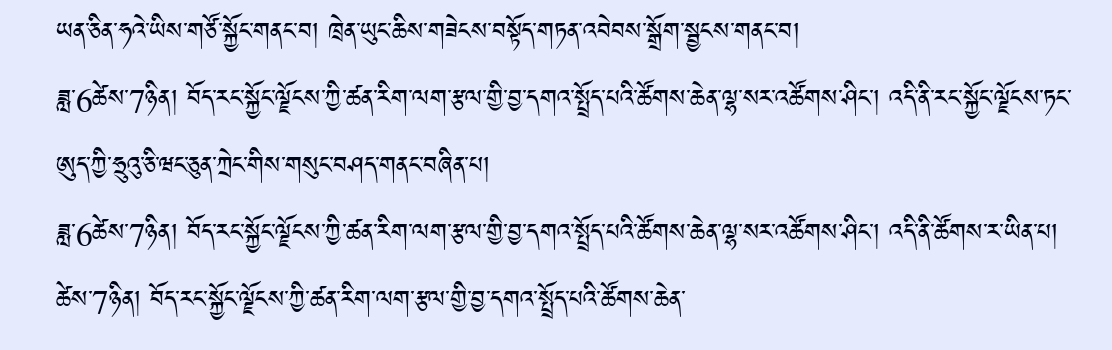ཡན་ཅིན་ཧའེ་ཡིས་གཙོ་སྐྱོང་གནང་བ། ཁྲེན་ཡུང་ཆིས་གཟེངས་བསྟོད་གཏན་འབེབས་སྒྲོག་སྦྱངས་གནང་བ།
ཟླ་6ཚེས་7ཉིན། བོད་རང་སྐྱོང་ལྗོངས་ཀྱི་ཚན་རིག་ལག་རྩལ་གྱི་བྱ་དགའ་སྤྲོད་པའི་ཚོགས་ཆེན་ལྷ་སར་འཚོགས་ཤིང་། འདི་ནི་རང་སྐྱོང་ལྗོངས་ཏང་ཨུད་ཀྱི་ཧྲུའུ་ཅི་ཝང་ཅུན་ཀྲེང་གིས་གསུང་བཤད་གནང་བཞིན་པ།
ཟླ་6ཚེས་7ཉིན། བོད་རང་སྐྱོང་ལྗོངས་ཀྱི་ཚན་རིག་ལག་རྩལ་གྱི་བྱ་དགའ་སྤྲོད་པའི་ཚོགས་ཆེན་ལྷ་སར་འཚོགས་ཤིང་། འདི་ནི་ཚོགས་ར་ཡིན་པ།
ཚེས་7ཉིན། བོད་རང་སྐྱོང་ལྗོངས་ཀྱི་ཚན་རིག་ལག་རྩལ་གྱི་བྱ་དགའ་སྤྲོད་པའི་ཚོགས་ཆེན་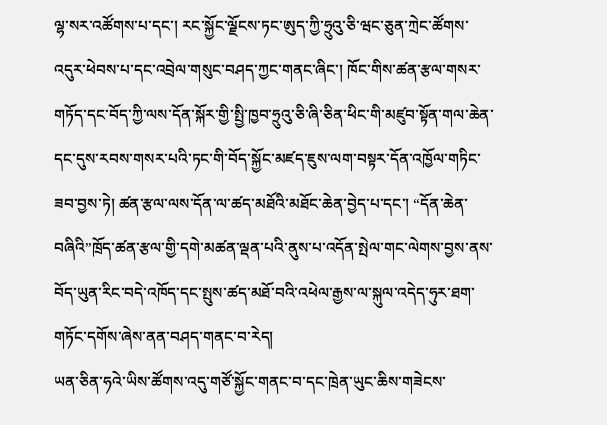ལྷ་སར་འཚོགས་པ་དང་། རང་སྐྱོང་ལྗོངས་ཏང་ཨུད་ཀྱི་ཧྲུའུ་ཅི་ཝང་ཅུན་ཀྲེང་ཚོགས་འདུར་ཕེབས་པ་དང་འབྲེལ་གསུང་བཤད་ཀྱང་གནང་ཞིང་། ཁོང་གིས་ཚན་རྩལ་གསར་གཏོད་དང་བོད་ཀྱི་ལས་དོན་སྐོར་གྱི་སྤྱི་ཁྱབ་ཧྲུའུ་ཅི་ཞི་ཅིན་ཕིང་གི་མཛུབ་སྟོན་གལ་ཆེན་དང་དུས་རབས་གསར་པའི་ཏང་གི་བོད་སྐྱོང་མཛད་ཇུས་ལག་བསྟར་དོན་འཁྱོལ་གཏིང་ཟབ་བྱས་ཏེ། ཚན་རྩལ་ལས་དོན་ལ་ཚད་མཐོའི་མཐོང་ཆེན་བྱེད་པ་དང་། “དོན་ཆེན་བཞིའི”ཁྲོད་ཚན་རྩལ་གྱི་དགེ་མཚན་ལྡན་པའི་ནུས་པ་འདོན་སྤེལ་གང་ལེགས་བྱས་ནས་བོད་ཡུན་རིང་བདེ་འཁོད་དང་སྤུས་ཚད་མཐོ་བའི་འཕེལ་རྒྱས་ལ་སྐུལ་འདེད་ཧུར་ཐག་གཏོང་དགོས་ཞེས་ནན་བཤད་གནང་བ་རེད།
ཡན་ཅིན་ཧའེ་ཡིས་ཚོགས་འདུ་གཙོ་སྐྱོང་གནང་བ་དང་ཁྲེན་ཡུང་ཆིས་གཟེངས་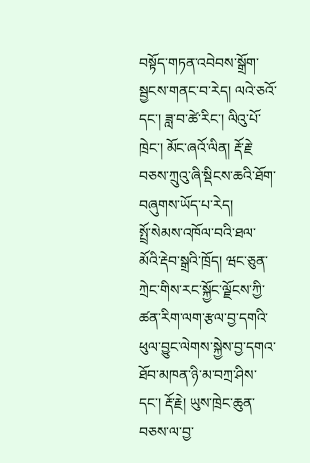བསྟོད་གཏན་འབེབས་སྒྲོག་སྦྱངས་གནང་བ་རེད། ལའེ་ཅའོ་དང་། ཟླ་བ་ཚེ་རིང་། ལིའུ་པོ་ཁྲེང་། མོང་ཞའོ་ལིན། རྡོ་རྗེ་བཅས་ཀྲུའུ་ཞི་སྡིངས་ཆའི་ཐོག་བཞུགས་ཡོད་པ་རེད།
སྤྲོ་སེམས་འཁོལ་བའི་ཐལ་མོའི་རྡེབ་སྒྲའི་ཁྲོད། ཝང་ཅུན་ཀྲེང་གིས་རང་སྐྱོང་ལྗོངས་ཀྱི་ཚན་རིག་ལག་རྩལ་བྱ་དགའི་ཕུལ་བྱུང་ལེགས་སྐྱེས་བྱ་དགའ་ཐོབ་མཁན་ཉི་མ་བཀྲ་ཤིས་དང་། རྡོ་རྗེ། ཡུས་ཁྲེང་ཆུན་བཅས་ལ་བྱ་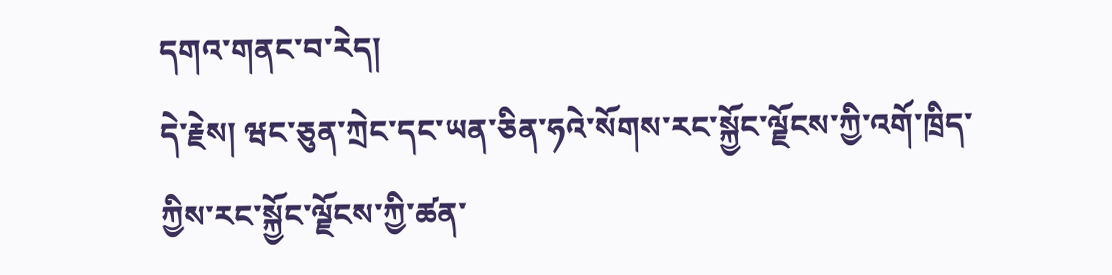དགའ་གནང་བ་རེད།
དེ་རྗེས། ཝང་ཅུན་ཀྲེང་དང་ཡན་ཅིན་ཧའེ་སོགས་རང་སྐྱོང་ལྗོངས་ཀྱི་འགོ་ཁྲིད་ཀྱིས་རང་སྐྱོང་ལྗོངས་ཀྱི་ཚན་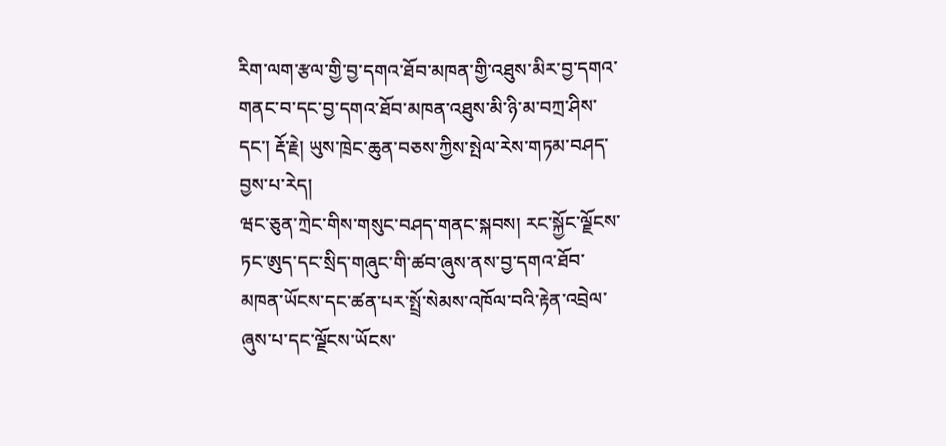རིག་ལག་རྩལ་གྱི་བྱ་དགའ་ཐོབ་མཁན་གྱི་འཐུས་མིར་བྱ་དགའ་གནང་བ་དང་བྱ་དགའ་ཐོབ་མཁན་འཐུས་མི་ཉི་མ་བཀྲ་ཤིས་དང་། རྡོ་རྗེ། ཡུས་ཁྲེང་ཆུན་བཅས་ཀྱིས་སྤེལ་རེས་གཏམ་བཤད་བྱས་པ་རེད།
ཝང་ཅུན་ཀྲེང་གིས་གསུང་བཤད་གནང་སྐབས། རང་སྐྱོང་ལྗོངས་ཏང་ཨུད་དང་སྲིད་གཞུང་གི་ཚབ་ཞུས་ནས་བྱ་དགའ་ཐོབ་མཁན་ཡོངས་དང་ཚན་པར་སྤྲོ་སེམས་འཁོལ་བའི་རྟེན་འབྲེལ་ཞུས་པ་དང་ལྗོངས་ཡོངས་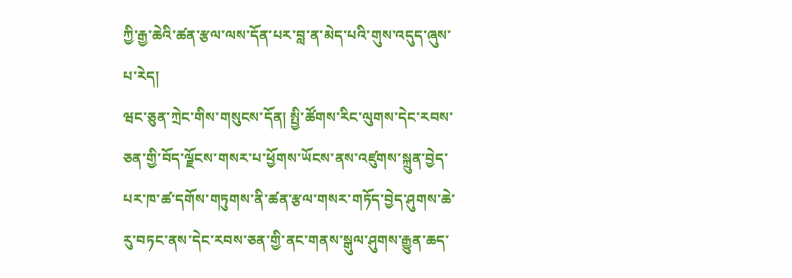ཀྱི་རྒྱ་ཆེའི་ཚན་རྩལ་ལས་དོན་པར་བླ་ན་མེད་པའི་གུས་འདུད་ཞུས་པ་རེད།
ཝང་ཅུན་ཀྲེང་གིས་གསུངས་དོན། སྤྱི་ཚོགས་རིང་ལུགས་དེང་རབས་ཅན་གྱི་བོད་ལྗོངས་གསར་པ་ཕྱོགས་ཡོངས་ནས་འཛུགས་སྐྲུན་བྱེད་པར་ཁ་ཚ་དགོས་གཏུགས་ནི་ཚན་རྩལ་གསར་གཏོད་བྱེད་ཤུགས་ཆེ་རུ་བཏང་ནས་དེང་རབས་ཅན་གྱི་ནང་གནས་སྒུལ་ཤུགས་རྒྱུན་ཆད་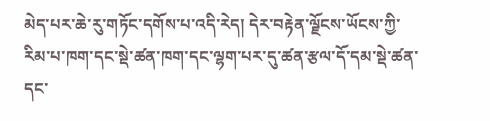མེད་པར་ཆེ་རུ་གཏོང་དགོས་པ་འདི་རེད། དེར་བརྟེན་ལྗོངས་ཡོངས་ཀྱི་རིམ་པ་ཁག་དང་སྡེ་ཚན་ཁག་དང་ལྷག་པར་དུ་ཚན་རྩལ་དོ་དམ་སྡེ་ཚན་དང་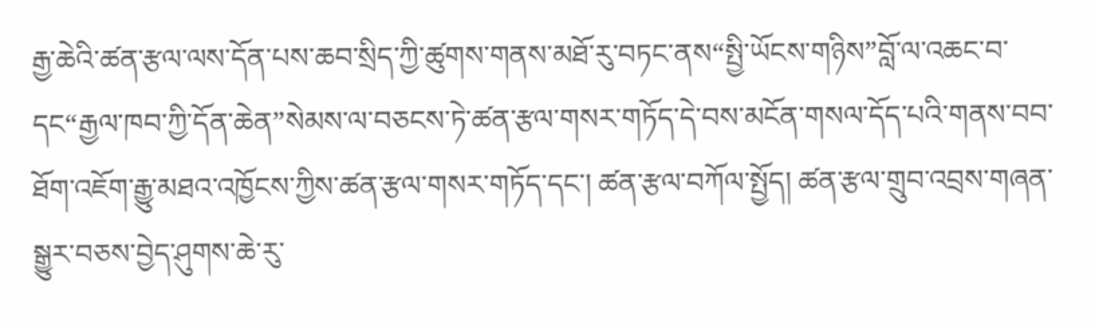རྒྱ་ཆེའི་ཚན་རྩལ་ལས་དོན་པས་ཆབ་སྲིད་ཀྱི་ཚུགས་གནས་མཐོ་རུ་བཏང་ནས“སྤྱི་ཡོངས་གཉིས”བློ་ལ་འཆང་བ་དང“རྒྱལ་ཁབ་ཀྱི་དོན་ཆེན”སེམས་ལ་བཅངས་ཏེ་ཚན་རྩལ་གསར་གཏོད་དེ་བས་མངོན་གསལ་དོད་པའི་གནས་བབ་ཐོག་འཇོག་རྒྱུ་མཐའ་འཁྱོངས་ཀྱིས་ཚན་རྩལ་གསར་གཏོད་དང་། ཚན་རྩལ་བཀོལ་སྤྱོད། ཚན་རྩལ་གྲུབ་འབྲས་གཞན་སྒྱུར་བཅས་བྱེད་ཤུགས་ཆེ་རུ་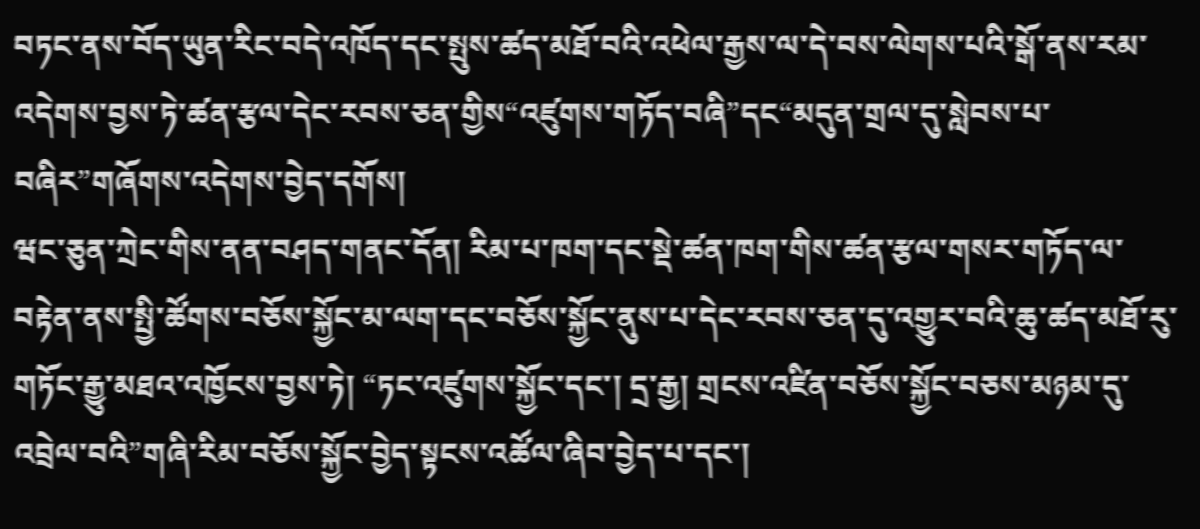བཏང་ནས་བོད་ཡུན་རིང་བདེ་འཁོད་དང་སྤུས་ཚད་མཐོ་བའི་འཕེལ་རྒྱས་ལ་དེ་བས་ལེགས་པའི་སྒོ་ནས་རམ་འདེགས་བྱས་ཏེ་ཚན་རྩལ་དེང་རབས་ཅན་གྱིས“འཛུགས་གཏོད་བཞི”དང“མདུན་གྲལ་དུ་སླེབས་པ་བཞིར”གཞོགས་འདེགས་བྱེད་དགོས།
ཝང་ཅུན་ཀྲེང་གིས་ནན་བཤད་གནང་དོན། རིམ་པ་ཁག་དང་སྡེ་ཚན་ཁག་གིས་ཚན་རྩལ་གསར་གཏོད་ལ་བརྟེན་ནས་སྤྱི་ཚོགས་བཅོས་སྐྱོང་མ་ལག་དང་བཅོས་སྐྱོང་ནུས་པ་དེང་རབས་ཅན་དུ་འགྱུར་བའི་ཆུ་ཚད་མཐོ་རུ་གཏོང་རྒྱུ་མཐའ་འཁྱོངས་བྱས་ཏེ། “ཏང་འཛུགས་སྐྱོང་དང་། དྲ་རྒྱ། གྲངས་འཛིན་བཅོས་སྐྱོང་བཅས་མཉམ་དུ་འབྲེལ་བའི”གཞི་རིམ་བཅོས་སྐྱོང་བྱེད་སྟངས་འཚོལ་ཞིབ་བྱེད་པ་དང་།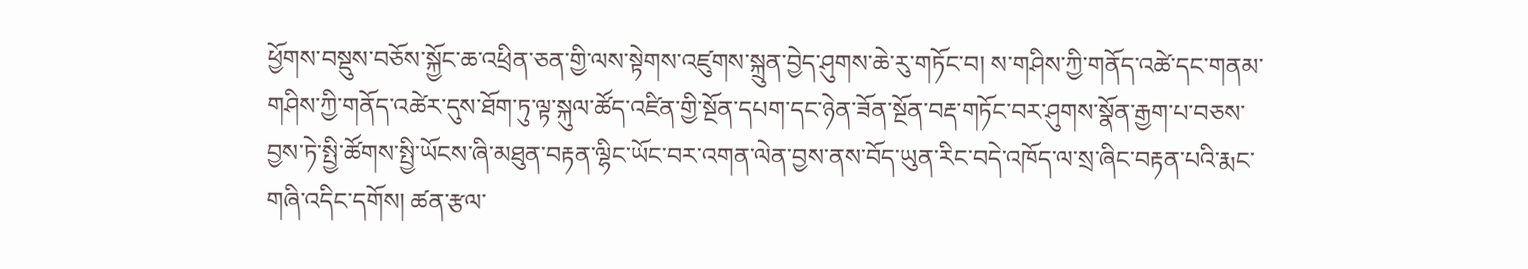ཕྱོགས་བསྡུས་བཅོས་སྐྱོང་ཆ་འཕྲིན་ཅན་གྱི་ལས་སྟེགས་འཛུགས་སྐྲུན་བྱེད་ཤུགས་ཆེ་རུ་གཏོང་བ། ས་གཤིས་ཀྱི་གནོད་འཚེ་དང་གནམ་གཤིས་ཀྱི་གནོད་འཚེར་དུས་ཐོག་ཏུ་ལྟ་སྐུལ་ཚོད་འཛིན་གྱི་སྔོན་དཔག་དང་ཉེན་ཟོན་སྔོན་བརྡ་གཏོང་བར་ཤུགས་སྣོན་རྒྱག་པ་བཅས་བྱས་ཏེ་སྤྱི་ཚོགས་སྤྱི་ཡོངས་ཞི་མཐུན་བརྟན་ལྷིང་ཡོང་བར་འགན་ལེན་བྱས་ནས་བོད་ཡུན་རིང་བདེ་འཁོད་ལ་སྲ་ཞིང་བརྟན་པའི་རྨང་གཞི་འདིང་དགོས། ཚན་རྩལ་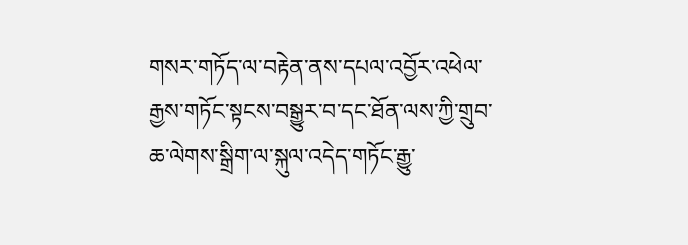གསར་གཏོད་ལ་བརྟེན་ནས་དཔལ་འབྱོར་འཕེལ་རྒྱས་གཏོང་སྟངས་བསྒྱུར་བ་དང་ཐོན་ལས་ཀྱི་གྲུབ་ཆ་ལེགས་སྒྲིག་ལ་སྐུལ་འདེད་གཏོང་རྒྱུ་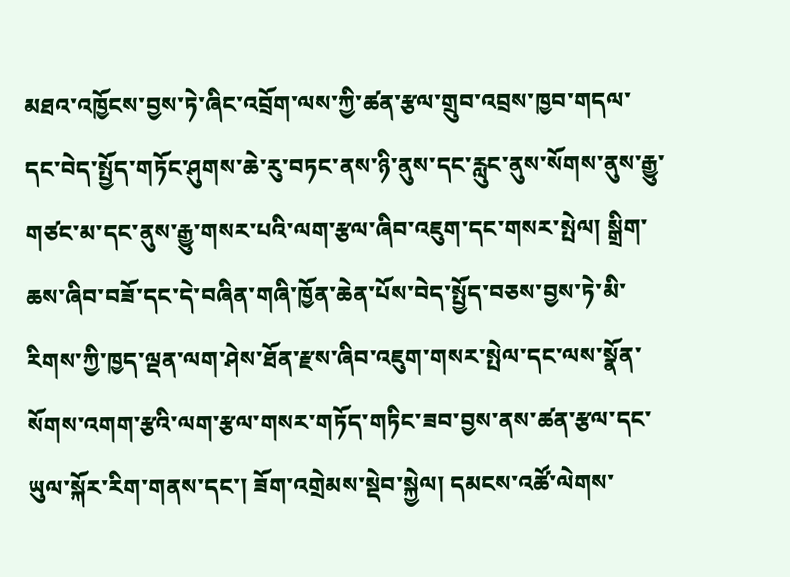མཐའ་འཁྱོངས་བྱས་ཏེ་ཞིང་འབྲོག་ལས་ཀྱི་ཚན་རྩལ་གྲུབ་འབྲས་ཁྱབ་གདལ་དང་བེད་སྤྱོད་གཏོང་ཤུགས་ཆེ་རུ་བཏང་ནས་ཉི་ནུས་དང་རླུང་ནུས་སོགས་ནུས་རྒྱུ་གཙང་མ་དང་ནུས་རྒྱུ་གསར་པའི་ལག་རྩལ་ཞིབ་འཇུག་དང་གསར་སྤེལ། སྒྲིག་ཆས་ཞིབ་བཟོ་དང་དེ་བཞིན་གཞི་ཁྱོན་ཆེན་པོས་བེད་སྤྱོད་བཅས་བྱས་ཏེ་མི་རིགས་ཀྱི་ཁྱད་ལྡན་ལག་ཤེས་ཐོན་རྫས་ཞིབ་འཇུག་གསར་སྤེལ་དང་ལས་སྣོན་སོགས་འགག་རྩའི་ལག་རྩལ་གསར་གཏོད་གཏིང་ཟབ་བྱས་ནས་ཚན་རྩལ་དང་ཡུལ་སྐོར་རིག་གནས་དང་། ཟོག་འགྲེམས་སྡེབ་སྐྱེལ། དམངས་འཚོ་ལེགས་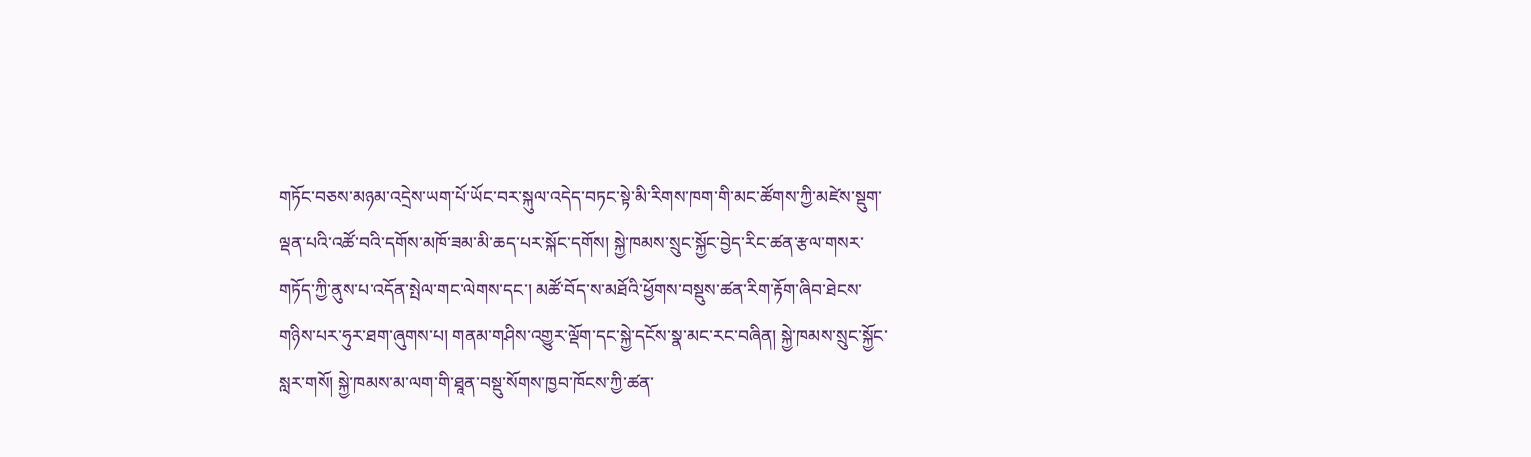གཏོང་བཅས་མཉམ་འདྲེས་ཡག་པོ་ཡོང་བར་སྐུལ་འདེད་བཏང་སྟེ་མི་རིགས་ཁག་གི་མང་ཚོགས་ཀྱི་མཛེས་སྡུག་ལྡན་པའི་འཚོ་བའི་དགོས་མཁོ་ཟམ་མི་ཆད་པར་སྐོང་དགོས། སྐྱེ་ཁམས་སྲུང་སྐྱོང་བྱེད་རིང་ཚན་རྩལ་གསར་གཏོད་ཀྱི་ནུས་པ་འདོན་སྤེལ་གང་ལེགས་དང་། མཚོ་བོད་ས་མཐོའི་ཕྱོགས་བསྡུས་ཚན་རིག་རྟོག་ཞིབ་ཐེངས་གཉིས་པར་ཧུར་ཐག་ཞུགས་པ། གནམ་གཤིས་འགྱུར་ལྡོག་དང་སྐྱེ་དངོས་སྣ་མང་རང་བཞིན། སྐྱེ་ཁམས་སྲུང་སྐྱོང་སླར་གསོ། སྐྱེ་ཁམས་མ་ལག་གི་ཐཱན་བསྡུ་སོགས་ཁྱབ་ཁོངས་ཀྱི་ཚན་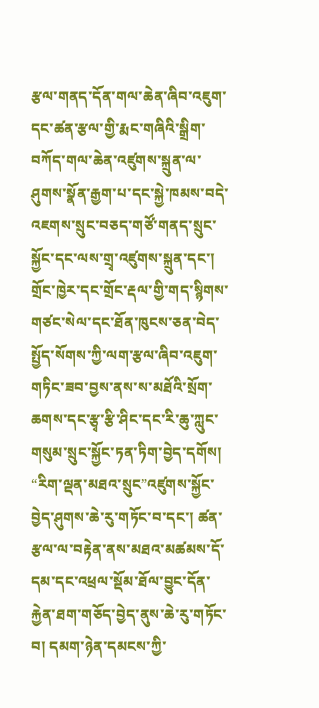རྩལ་གནད་དོན་གལ་ཆེན་ཞིབ་འཇུག་དང་ཚན་རྩལ་གྱི་རྨང་གཞིའི་སྒྲིག་བཀོད་གལ་ཆེན་འཛུགས་སྐྲུན་ལ་ཤུགས་སྣོན་རྒྱག་པ་དང་སྐྱེ་ཁམས་བདེ་འཇགས་སྲུང་བཅད་གཙོ་གནད་སྲུང་སྐྱོང་དང་ལས་གྲྭ་འཛུགས་སྐྲུན་དང་། གྲོང་ཁྱེར་དང་གྲོང་རྡལ་གྱི་གད་སྙིགས་གཙང་སེལ་དང་ཐོན་ཁུངས་ཅན་བེད་སྤྱོད་སོགས་ཀྱི་ལག་རྩལ་ཞིབ་འཇུག་གཏིང་ཟབ་བྱས་ནས་ས་མཐོའི་སྲོག་ཆགས་དང་རྩྭ་རྩི་ཤིང་དང་རི་ཆུ་ཀླུང་གསུམ་སྲུང་སྐྱོང་ཏན་ཏིག་བྱེད་དགོས། “རིག་ལྡན་མཐའ་སྲུང”འཛུགས་སྐྱོང་བྱེད་ཤུགས་ཆེ་རུ་གཏོང་བ་དང་། ཚན་རྩལ་ལ་བརྟེན་ནས་མཐའ་མཚམས་དོ་དམ་དང་འཕྲལ་སྡོམ་ཐོལ་བྱུང་དོན་རྐྱེན་ཐག་གཅོད་བྱེད་ནུས་ཆེ་རུ་གཏོང་བ། དམག་ཉེན་དམངས་ཀྱི་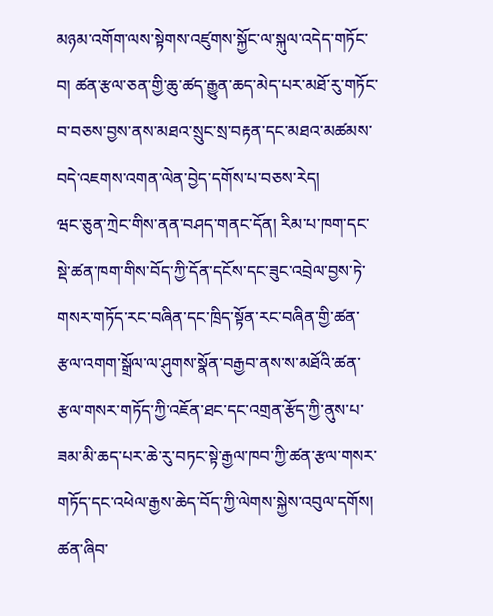མཉམ་འགོག་ལས་སྟེགས་འཛུགས་སྐྱོང་ལ་སྐུལ་འདེད་གཏོང་བ། ཚན་རྩལ་ཅན་གྱི་ཆུ་ཚད་རྒྱུན་ཆད་མེད་པར་མཐོ་རུ་གཏོང་བ་བཅས་བྱས་ནས་མཐའ་སྲུང་སྲ་བརྟན་དང་མཐའ་མཚམས་བདེ་འཇགས་འགན་ལེན་བྱེད་དགོས་པ་བཅས་རེད།
ཝང་ཅུན་ཀྲེང་གིས་ནན་བཤད་གནང་དོན། རིམ་པ་ཁག་དང་སྡེ་ཚན་ཁག་གིས་བོད་ཀྱི་དོན་དངོས་དང་ཟུང་འབྲེལ་བྱས་ཏེ་གསར་གཏོད་རང་བཞིན་དང་ཁྲིད་སྟོན་རང་བཞིན་གྱི་ཚན་རྩལ་འགག་སྒྲོལ་ལ་ཤུགས་སྣོན་བརྒྱབ་ནས་ས་མཐོའི་ཚན་རྩལ་གསར་གཏོད་ཀྱི་འཇོན་ཐང་དང་འགྲན་རྩོད་ཀྱི་ནུས་པ་ཟམ་མི་ཆད་པར་ཆེ་རུ་བཏང་སྟེ་རྒྱལ་ཁབ་ཀྱི་ཚན་རྩལ་གསར་གཏོད་དང་འཕེལ་རྒྱས་ཆེད་བོད་ཀྱི་ལེགས་སྐྱེས་འབུལ་དགོས། ཚན་ཞིབ་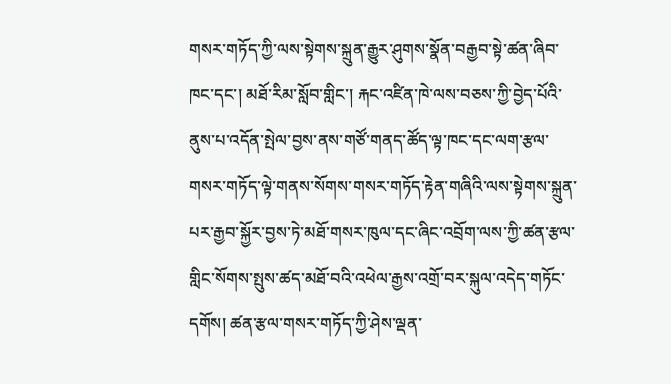གསར་གཏོད་ཀྱི་ལས་སྟེགས་སྐྲུན་རྒྱུར་ཤུགས་སྣོན་བརྒྱབ་སྟེ་ཚན་ཞིབ་ཁང་དང་། མཐོ་རིམ་སློབ་གླིང་། རྐང་འཛིན་ཁེ་ལས་བཅས་ཀྱི་བྱེད་པོའི་ནུས་པ་འདོན་སྤེལ་བྱས་ནས་གཙོ་གནད་ཚོད་ལྟ་ཁང་དང་ལག་རྩལ་གསར་གཏོད་ལྟེ་གནས་སོགས་གསར་གཏོད་རྟེན་གཞིའི་ལས་སྟེགས་སྐྲུན་པར་རྒྱབ་སྐྱོར་བྱས་ཏེ་མཐོ་གསར་ཁུལ་དང་ཞིང་འབྲོག་ལས་ཀྱི་ཚན་རྩལ་གླིང་སོགས་སྤུས་ཚད་མཐོ་བའི་འཕེལ་རྒྱས་འགྲོ་བར་སྐུལ་འདེད་གཏོང་དགོས། ཚན་རྩལ་གསར་གཏོད་ཀྱི་ཤེས་ལྡན་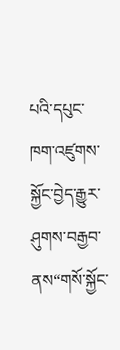པའི་དཔུང་ཁག་འཛུགས་སྐྱོང་བྱེད་རྒྱུར་ཤུགས་བརྒྱབ་ནས“གསོ་སྐྱོང་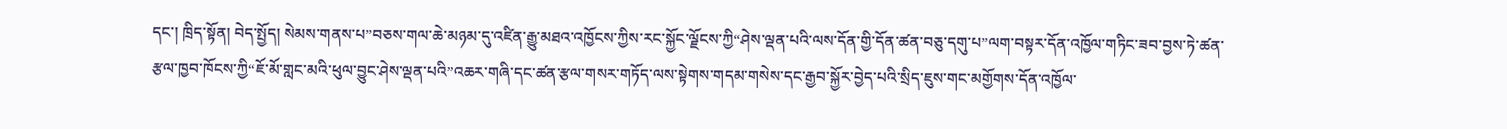དང་། ཁྲིད་སྟོན། བེད་སྤྱོད། སེམས་གནས་པ”བཅས་གལ་ཆེ་མཉམ་དུ་འཛིན་རྒྱུ་མཐའ་འཁྱོངས་ཀྱིས་རང་སྐྱོང་ལྗོངས་ཀྱི“ཤེས་ལྡན་པའི་ལས་དོན་གྱི་དོན་ཚན་བཅུ་དགུ་པ”ལག་བསྟར་དོན་འཁྱོལ་གཏིང་ཟབ་བྱས་ཏེ་ཚན་རྩལ་ཁྱབ་ཁོངས་ཀྱི“ཇོ་མོ་གླང་མའི་ཕུལ་བྱུང་ཤེས་ལྡན་པའི”འཆར་གཞི་དང་ཚན་རྩལ་གསར་གཏོད་ལས་སྟེགས་གདམ་གསེས་དང་རྒྱབ་སྐྱོར་བྱེད་པའི་སྲིད་ཇུས་གང་མགྱོགས་དོན་འཁྱོལ་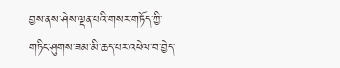བྱས་ནས་ཤེས་ལྡན་པའི་གསར་གཏོད་ཀྱི་གཏིང་ཤུགས་ཟམ་མི་ཆད་པར་འཕེལ་བ་བྱེད་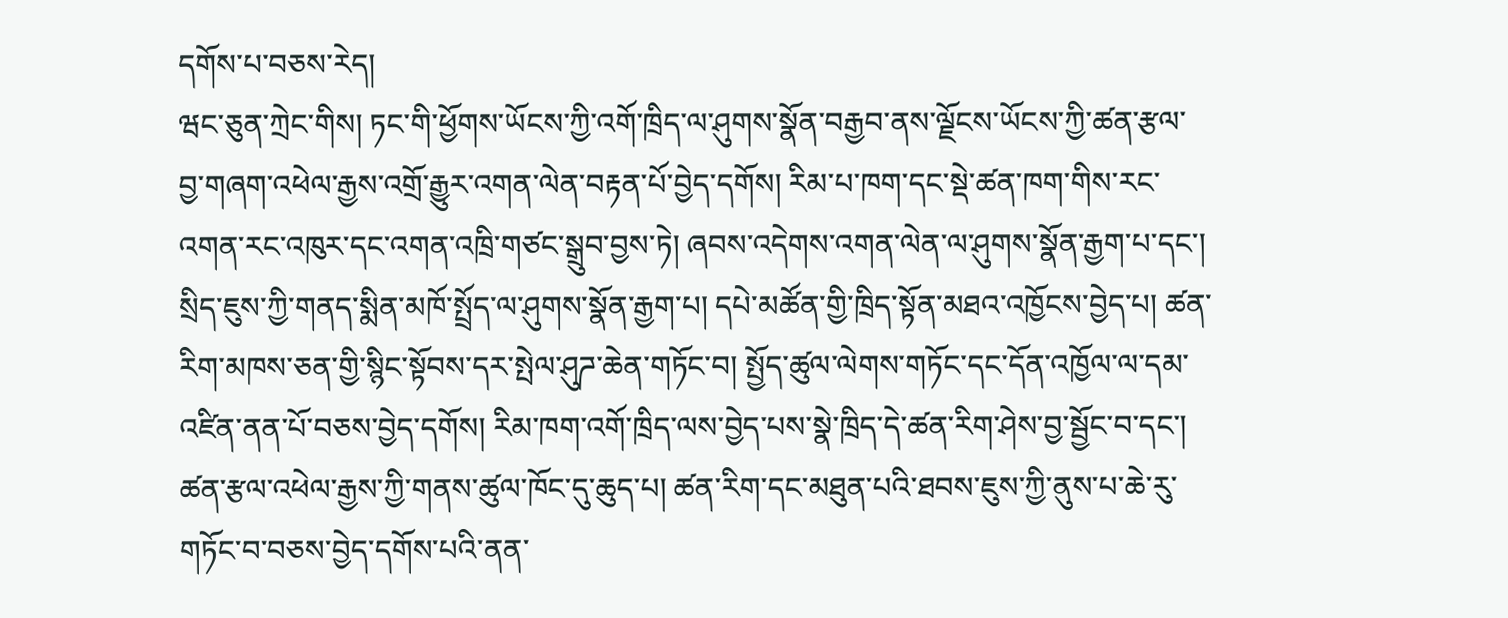དགོས་པ་བཅས་རེད།
ཝང་ཅུན་ཀྲེང་གིས། ཏང་གི་ཕྱོགས་ཡོངས་ཀྱི་འགོ་ཁྲིད་ལ་ཤུགས་སྣོན་བརྒྱབ་ནས་ལྗོངས་ཡོངས་ཀྱི་ཚན་རྩལ་བྱ་གཞག་འཕེལ་རྒྱས་འགྲོ་རྒྱུར་འགན་ལེན་བརྟན་པོ་བྱེད་དགོས། རིམ་པ་ཁག་དང་སྡེ་ཚན་ཁག་གིས་རང་འགན་རང་འཁུར་དང་འགན་འཁྲི་གཙང་སྒྲུབ་བྱས་ཏེ། ཞབས་འདེགས་འགན་ལེན་ལ་ཤུགས་སྣོན་རྒྱག་པ་དང་། སྲིད་ཇུས་ཀྱི་གནད་སྨིན་མཁོ་སྤྲོད་ལ་ཤུགས་སྣོན་རྒྱག་པ། དཔེ་མཚོན་གྱི་ཁྲིད་སྟོན་མཐའ་འཁྱོངས་བྱེད་པ། ཚན་རིག་མཁས་ཅན་གྱི་སྙིང་སྟོབས་དར་སྤེལ་ཤུཌ་ཆེན་གཏོང་བ། སྤྱོད་ཚུལ་ལེགས་གཏོང་དང་དོན་འཁྱོལ་ལ་དམ་འཛིན་ནན་པོ་བཅས་བྱེད་དགོས། རིམ་ཁག་འགོ་ཁྲིད་ལས་བྱེད་པས་སྣེ་ཁྲིད་དེ་ཚན་རིག་ཤེས་བྱ་སྦྱོང་བ་དང་། ཚན་རྩལ་འཕེལ་རྒྱས་ཀྱི་གནས་ཚུལ་ཁོང་དུ་ཆུད་པ། ཚན་རིག་དང་མཐུན་པའི་ཐབས་ཇུས་ཀྱི་ནུས་པ་ཆེ་རུ་གཏོང་བ་བཅས་བྱེད་དགོས་པའི་ནན་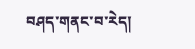བཤད་གནང་བ་རེད།